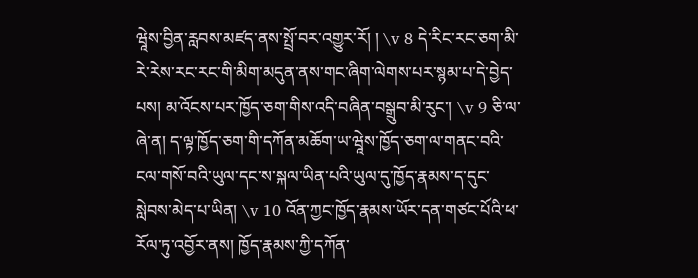ཝཱེས་བྱིན་རླབས་མཛད་ནས་སྤྲོ་བར་འགྱུར་རོ། ། \v 8 དེ་རིང་རང་ཅག་མི་རེ་རེས་རང་རང་གི་མིག་མདུན་ནས་གང་ཞིག་ལེགས་པར་སྙམ་པ་དེ་བྱེད་པས། མ་འོངས་པར་ཁྱོད་ཅག་གིས་འདི་བཞིན་བསྒྲུབ་མི་རུང་། \v 9 ཅི་ལ་ཞེ་ན། ད་ལྟ་ཁྱོད་ཅག་གི་དཀོན་མཆོག་ཡ་ཝཱེས་ཁྱོད་ཅག་ལ་གནང་བའི་ངལ་གསོ་བའི་ཡུལ་དང་ས་སྐལ་ཡིན་པའི་ཡུལ་དུ་ཁྱོད་རྣམས་ད་དུང་སླེབས་མེད་པ་ཡིན། \v 10 འོན་ཀྱང་ཁྱོད་རྣམས་ཡོར་དན་གཙང་པོའི་ཕ་རོལ་ཏུ་འབྱོར་ནས། ཁྱོད་རྣམས་ཀྱི་དཀོན་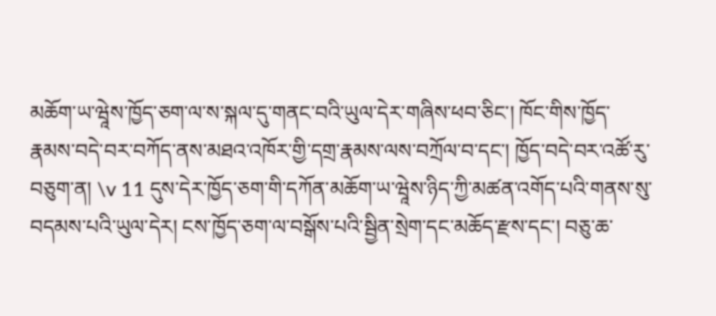མཆོག་ཡ་ཝཱེས་ཁྱོད་ཅག་ལ་ས་སྐལ་དུ་གནང་བའི་ཡུལ་དེར་གཞིས་ཕབ་ཅིང་། ཁོང་གིས་ཁྱོད་རྣམས་བདེ་བར་བཀོད་ནས་མཐའ་འཁོར་གྱི་དགྲ་རྣམས་ལས་བཀྲོལ་བ་དང་། ཁྱོད་བདེ་བར་འཚོ་རུ་བཅུག་ན། \v 11 དུས་དེར་ཁྱོད་ཅག་གི་དཀོན་མཆོག་ཡ་ཝཱེས་ཉིད་ཀྱི་མཚན་འགོད་པའི་གནས་སུ་བདམས་པའི་ཡུལ་དེར། ངས་ཁྱོད་ཅག་ལ་བསྒོས་པའི་སྦྱིན་སྲེག་དང་མཆོད་རྫས་དང་། བཅུ་ཆ་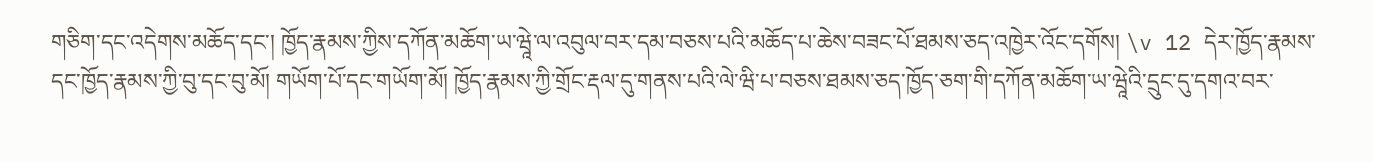གཅིག་དང་འདེགས་མཆོད་དང་། ཁྱོད་རྣམས་ཀྱིས་དཀོན་མཆོག་ཡ་ཝཱེ་ལ་འབུལ་བར་དམ་བཅས་པའི་མཆོད་པ་ཆེས་བཟང་པོ་ཐམས་ཅད་འཁྱེར་འོང་དགོས། \v 12 དེར་ཁྱོད་རྣམས་དང་ཁྱོད་རྣམས་ཀྱི་བུ་དང་བུ་མོ། གཡོག་པོ་དང་གཡོག་མོ། ཁྱོད་རྣམས་ཀྱི་གྲོང་རྡལ་དུ་གནས་པའི་ལེ་ཝི་པ་བཅས་ཐམས་ཅད་ཁྱོད་ཅག་གི་དཀོན་མཆོག་ཡ་ཝཱེའི་དྲུང་དུ་དགའ་བར་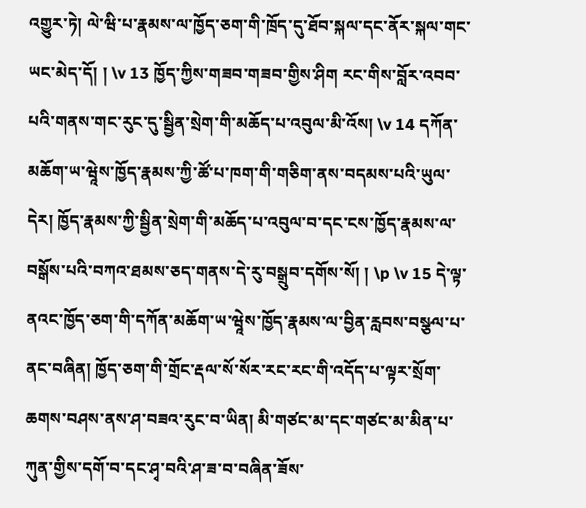འགྱུར་ཏེ། ལེ་ཝི་པ་རྣམས་ལ་ཁྱོད་ཅག་གི་ཁྲོད་དུ་ཐོབ་སྐལ་དང་ནོར་སྐལ་གང་ཡང་མེད་དོ། ། \v 13 ཁྱོད་ཀྱིས་གཟབ་གཟབ་གྱིས་ཤིག རང་གིས་བློར་འབབ་པའི་གནས་གང་རུང་དུ་སྦྱིན་སྲེག་གི་མཆོད་པ་འབུལ་མི་འོས། \v 14 དཀོན་མཆོག་ཡ་ཝཱེས་ཁྱོད་རྣམས་ཀྱི་ཚོ་པ་ཁག་གི་གཅིག་ནས་བདམས་པའི་ཡུལ་དེར། ཁྱོད་རྣམས་ཀྱི་སྦྱིན་སྲེག་གི་མཆོད་པ་འབུལ་བ་དང་ངས་ཁྱོད་རྣམས་ལ་བསྒོས་པའི་བཀའ་ཐམས་ཅད་གནས་དེ་རུ་བསྒྲུབ་དགོས་སོ། ། \p \v 15 དེ་ལྟ་ནའང་ཁྱོད་ཅག་གི་དཀོན་མཆོག་ཡ་ཝཱེས་ཁྱོད་རྣམས་ལ་བྱིན་རླབས་བསྩལ་པ་ནང་བཞིན། ཁྱོད་ཅག་གི་གྲོང་རྡལ་སོ་སོར་རང་རང་གི་འདོད་པ་ལྟར་སྲོག་ཆགས་བཤས་ནས་ཤ་བཟའ་རུང་བ་ཡིན། མི་གཙང་མ་དང་གཙང་མ་མིན་པ་ཀུན་གྱིས་དགོ་བ་དང་ཤྭ་བའི་ཤ་ཟ་བ་བཞིན་ཟོས་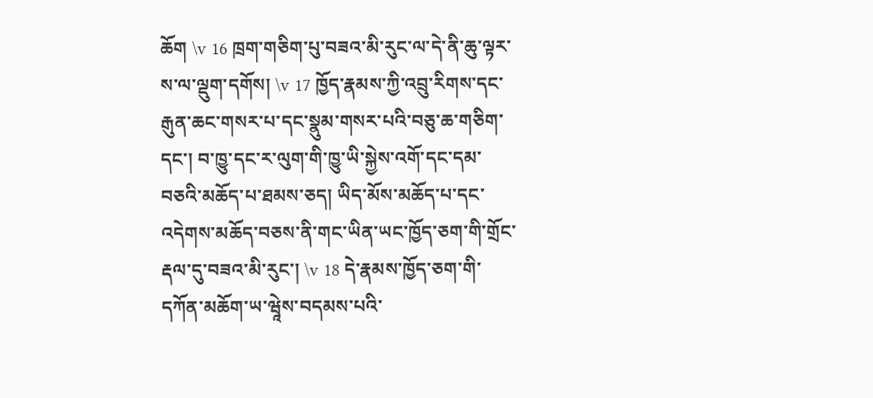ཆོག \v 16 ཁྲག་གཅིག་པུ་བཟའ་མི་རུང་ལ་དེ་ནི་ཆུ་ལྟར་ས་ལ་ལྡུག་དགོས། \v 17 ཁྱོད་རྣམས་ཀྱི་འབྲུ་རིགས་དང་རྒུན་ཆང་གསར་པ་དང་སྣུམ་གསར་པའི་བཅུ་ཆ་གཅིག་དང་། བ་ཁྱུ་དང་ར་ལུག་གི་ཁྱུ་ཡི་སྐྱེས་འགོ་དང་དམ་བཅའི་མཆོད་པ་ཐམས་ཅད། ཡིད་མོས་མཆོད་པ་དང་འདེགས་མཆོད་བཅས་ནི་གང་ཡིན་ཡང་ཁྱོད་ཅག་གི་གྲོང་རྡལ་དུ་བཟའ་མི་རུང་། \v 18 དེ་རྣམས་ཁྱོད་ཅག་གི་དཀོན་མཆོག་ཡ་ཝཱེས་བདམས་པའི་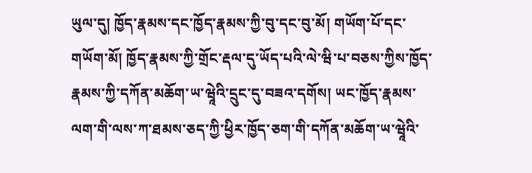ཡུལ་དུ། ཁྱོད་རྣམས་དང་ཁྱོད་རྣམས་ཀྱི་བུ་དང་བུ་མོ། གཡོག་པོ་དང་གཡོག་མོ། ཁྱོད་རྣམས་ཀྱི་གྲོང་རྡལ་དུ་ཡོད་པའི་ལེ་ཝི་པ་བཅས་ཀྱིས་ཁྱོད་རྣམས་ཀྱི་དཀོན་མཆོག་ཡ་ཝཱེའི་དྲུང་དུ་བཟའ་དགོས། ཡང་ཁྱོད་རྣམས་ལག་གི་ལས་ཀ་ཐམས་ཅད་ཀྱི་ཕྱིར་ཁྱོད་ཅག་གི་དཀོན་མཆོག་ཡ་ཝཱེའི་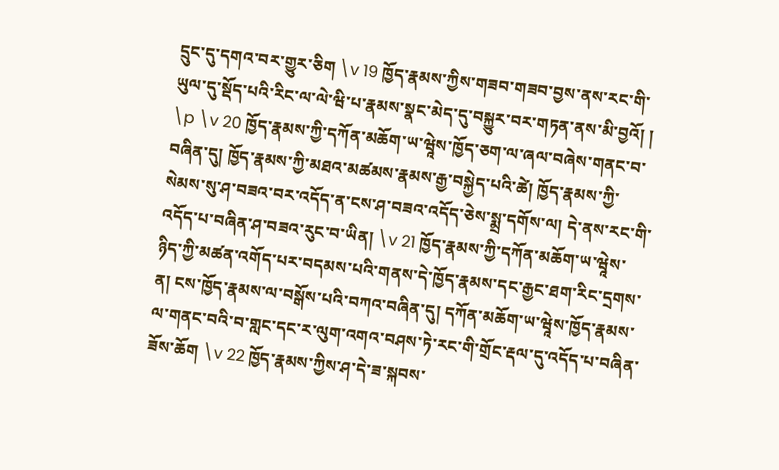དྲུང་དུ་དགའ་བར་གྱུར་ཅིག \v 19 ཁྱོད་རྣམས་ཀྱིས་གཟབ་གཟབ་བྱས་ནས་རང་གི་ཡུལ་དུ་སྡོད་པའི་རིང་ལ་ལེ་ཝི་པ་རྣམས་སྣང་མེད་དུ་བསྐྱུར་བར་གཏན་ནས་མི་བྱའོ། ། \p \v 20 ཁྱོད་རྣམས་ཀྱི་དཀོན་མཆོག་ཡ་ཝཱེས་ཁྱོད་ཅག་ལ་ཞལ་བཞེས་གནང་བ་བཞིན་དུ། ཁྱོད་རྣམས་ཀྱི་མཐའ་མཚམས་རྣམས་རྒྱ་བསྐྱེད་པའི་ཚེ། ཁྱོད་རྣམས་ཀྱི་སེམས་སུ་ཤ་བཟའ་བར་འདོད་ན་ངས་ཤ་བཟའ་འདོད་ཅེས་སྨྲ་དགོས་ལ། དེ་ནས་རང་གི་འདོད་པ་བཞིན་ཤ་བཟའ་རུང་བ་ཡིན། \v 21 ཁྱོད་རྣམས་ཀྱི་དཀོན་མཆོག་ཡ་ཝཱེས་ཉིད་ཀྱི་མཚན་འགོད་པར་བདམས་པའི་གནས་དེ་ཁྱོད་རྣམས་དང་རྒྱང་ཐག་རིང་དྲགས་ན། ངས་ཁྱོད་རྣམས་ལ་བསྒོས་པའི་བཀའ་བཞིན་དུ། དཀོན་མཆོག་ཡ་ཝཱེས་ཁྱོད་རྣམས་ལ་གནང་བའི་བ་གླང་དང་ར་ལུག་འགའ་བཤས་ཏེ་རང་གི་གྲོང་རྡལ་དུ་འདོད་པ་བཞིན་ཟོས་ཆོག \v 22 ཁྱོད་རྣམས་ཀྱིས་ཤ་དེ་ཟ་སྐབས་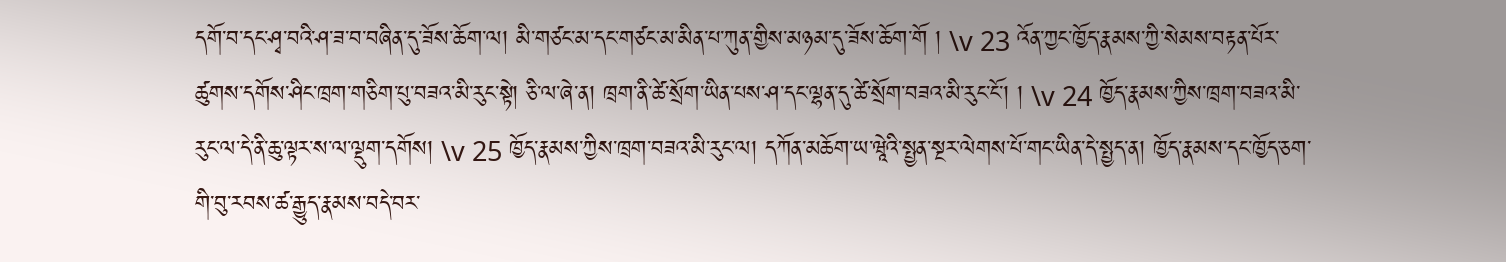དགོ་བ་དང་ཤྭ་བའི་ཤ་ཟ་བ་བཞིན་དུ་ཟོས་ཆོག་ལ། མི་གཙང་མ་དང་གཙང་མ་མིན་པ་ཀུན་གྱིས་མཉམ་དུ་ཟོས་ཆོག་གོ ། \v 23 འོན་ཀྱང་ཁྱོད་རྣམས་ཀྱི་སེམས་བརྟན་པོར་ཚུགས་དགོས་ཤིང་ཁྲག་གཅིག་པུ་བཟའ་མི་རུང་སྟེ། ཅི་ལ་ཞེ་ན། ཁྲག་ནི་ཚེ་སྲོག་ཡིན་པས་ཤ་དང་ལྷན་དུ་ཚེ་སྲོག་བཟའ་མི་རུང་ངོ་། ། \v 24 ཁྱོད་རྣམས་ཀྱིས་ཁྲག་བཟའ་མི་རུང་ལ་དེ་ནི་ཆུ་ལྟར་ས་ལ་ལྡུག་དགོས། \v 25 ཁྱོད་རྣམས་ཀྱིས་ཁྲག་བཟའ་མི་རུང་ལ། དཀོན་མཆོག་ཡ་ཝཱེའི་སྤྱན་སྔར་ལེགས་པོ་གང་ཡིན་དེ་སྤྱད་ན། ཁྱོད་རྣམས་དང་ཁྱོད་ཅག་གི་བུ་རབས་ཚ་རྒྱུད་རྣམས་བདེ་བར་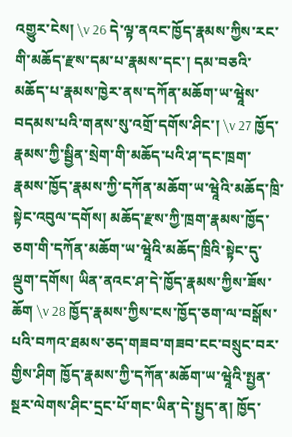འགྱུར་ངེས། \v 26 དེ་ལྟ་ནའང་ཁྱོད་རྣམས་ཀྱིས་རང་གི་མཆོད་རྫས་དམ་པ་རྣམས་དང་། དམ་བཅའི་མཆོད་པ་རྣམས་ཁྱེར་ནས་དཀོན་མཆོག་ཡ་ཝཱེས་བདམས་པའི་གནས་སུ་འགྲོ་དགོས་ཤིང་། \v 27 ཁྱོད་རྣམས་ཀྱི་སྦྱིན་སྲེག་གི་མཆོད་པའི་ཤ་དང་ཁྲག་རྣམས་ཁྱོད་རྣམས་ཀྱི་དཀོན་མཆོག་ཡ་ཝཱེའི་མཆོད་ཁྲི་སྟེང་འབུལ་དགོས། མཆོད་རྫས་ཀྱི་ཁྲག་རྣམས་ཁྱོད་ཅག་གི་དཀོན་མཆོག་ཡ་ཝཱེའི་མཆོད་ཁྲིའི་སྟེང་དུ་ལྡུག་དགོས། ཡིན་ནའང་ཤ་དེ་ཁྱོད་རྣམས་ཀྱིས་ཟོས་ཆོག \v 28 ཁྱོད་རྣམས་ཀྱིས་ངས་ཁྱོད་ཅག་ལ་བསྒོས་པའི་བཀའ་ཐམས་ཅད་གཟབ་གཟབ་ངང་བསྲུང་བར་གྱིས་ཤིག ཁྱོད་རྣམས་ཀྱི་དཀོན་མཆོག་ཡ་ཝཱེའི་སྤྱན་སྔར་ལེགས་ཤིང་དྲང་པོ་གང་ཡིན་དེ་སྤྱད་ན། ཁྱོད་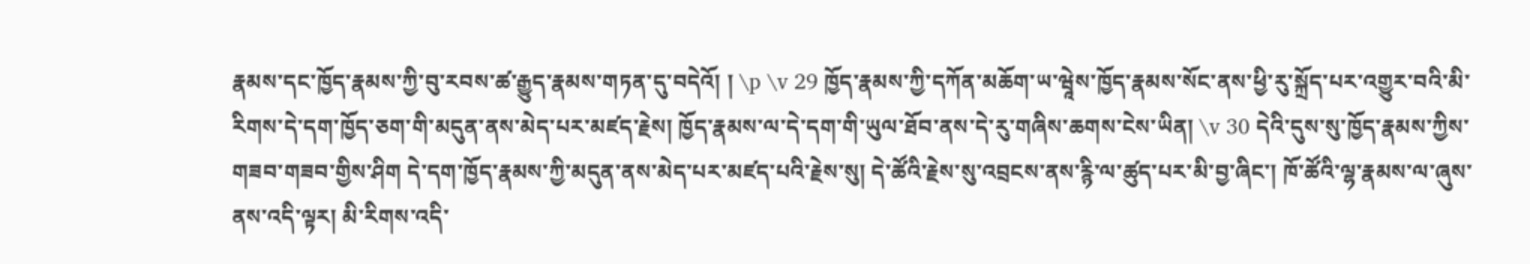རྣམས་དང་ཁྱོད་རྣམས་ཀྱི་བུ་རབས་ཚ་རྒྱུད་རྣམས་གཏན་དུ་བདེའོ། ། \p \v 29 ཁྱོད་རྣམས་ཀྱི་དཀོན་མཆོག་ཡ་ཝཱེས་ཁྱོད་རྣམས་སོང་ནས་ཕྱི་རུ་སྐྲོད་པར་འགྱུར་བའི་མི་རིགས་དེ་དག་ཁྱོད་ཅག་གི་མདུན་ནས་མེད་པར་མཛད་རྗེས། ཁྱོད་རྣམས་ལ་དེ་དག་གི་ཡུལ་ཐོབ་ནས་དེ་རུ་གཞིས་ཆགས་ངེས་ཡིན། \v 30 དེའི་དུས་སུ་ཁྱོད་རྣམས་ཀྱིས་གཟབ་གཟབ་གྱིས་ཤིག དེ་དག་ཁྱོད་རྣམས་ཀྱི་མདུན་ནས་མེད་པར་མཛད་པའི་རྗེས་སུ། དེ་ཚོའི་རྗེས་སུ་འབྲངས་ནས་རྙི་ལ་ཚུད་པར་མི་བྱ་ཞིང་། ཁོ་ཚོའི་ལྷ་རྣམས་ལ་ཞུས་ནས་འདི་ལྟར། མི་རིགས་འདི་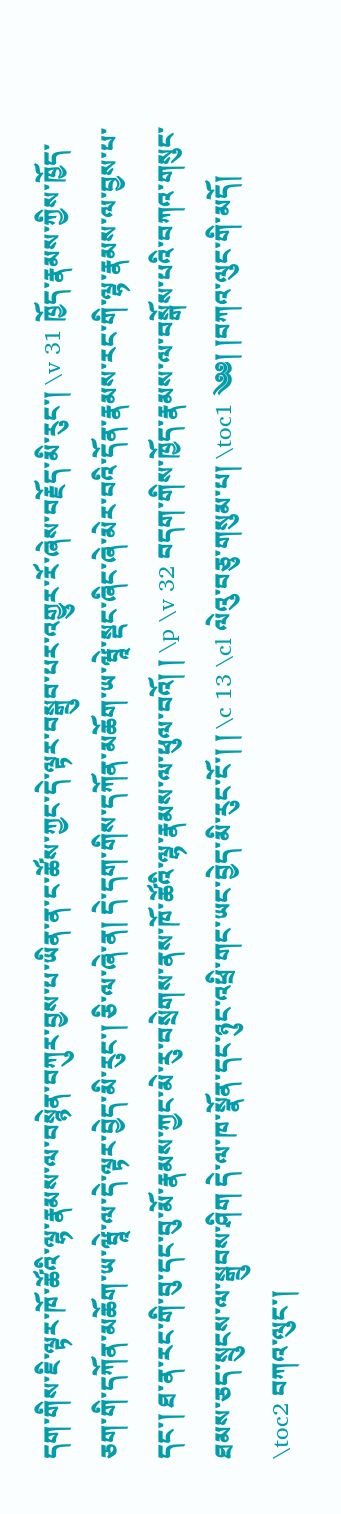དག་གིས་ཇི་ལྟར་ཁོ་ཚོའི་ལྷ་རྣམས་ལ་བསྙེན་བཀུར་བྱས་པ་ཡིན་ན་ང་ཚོས་ཀྱང་དེ་ལྟར་བསྒྲུབ་པར་འགྱུར་རོ་ཞེས་བརྗོད་མི་རུང་། \v 31 ཁྱོད་རྣམས་ཀྱིས་ཁྱོད་ཅག་གི་དཀོན་མཆོག་ཡ་ཝཱེ་ལ་དེ་ལྟར་བྱེད་མི་རུང་། ཅི་ལ་ཞེ་ན། དེ་དག་གིས་དཀོན་མཆོག་ཡ་ཝཱེ་སྡང་ཞིང་ཞེ་མེར་བའི་དོན་རྣམས་རང་གི་ལྷ་རྣམས་ལ་བྱས་པ་དང་། ཐ་ན་རང་གི་བུ་དང་བུ་མོ་རྣམས་ཀྱང་མེ་རུ་བསྲེགས་ནས་ཁོ་ཚོའི་ལྷ་རྣམས་ལ་ཕུལ་བའོ། ། \p \v 32 བདག་གིས་ཁྱོད་རྣམས་ལ་བསྒོས་པའི་བཀའ་གསུང་ཐམས་ཅད་སྲུངས་ལ་སྒྲུབས་ཤིག དེ་ལ་ཁ་སྣོན་དང་ཉུང་འཕྲི་གང་ཡང་བྱེད་མི་རུང་ངོ་། ། \c 13 \cl ལེའུ་བཅུ་གསུམ་པ། \toc1 ༄༅། །བཀའ་ལུང་གི་མདོ། \toc2 བཀའ་ལུང་།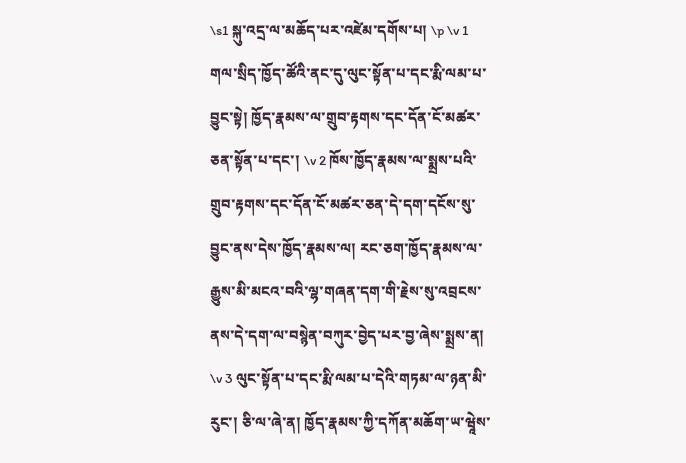\s1 སྐུ་འདྲ་ལ་མཆོད་པར་འཛེམ་དགོས་པ། \p \v 1 གལ་སྲིད་ཁྱོད་ཚོའི་ནང་དུ་ལུང་སྟོན་པ་དང་རྨི་ལམ་པ་བྱུང་སྟེ། ཁྱོད་རྣམས་ལ་གྲུབ་རྟགས་དང་དོན་ངོ་མཚར་ཅན་སྟོན་པ་དང་། \v 2 ཁོས་ཁྱོད་རྣམས་ལ་སྨྲས་པའི་གྲུབ་རྟགས་དང་དོན་ངོ་མཚར་ཅན་དེ་དག་དངོས་སུ་བྱུང་ནས་དེས་ཁྱོད་རྣམས་ལ། རང་ཅག་ཁྱོད་རྣམས་ལ་རྒྱུས་མི་མངའ་བའི་ལྷ་གཞན་དག་གི་རྗེས་སུ་འབྲངས་ནས་དེ་དག་ལ་བསྙེན་བཀུར་བྱེད་པར་བྱ་ཞེས་སྨྲས་ན། \v 3 ལུང་སྟོན་པ་དང་རྨི་ལམ་པ་དེའི་གཏམ་ལ་ཉན་མི་རུང་། ཅི་ལ་ཞེ་ན། ཁྱོད་རྣམས་ཀྱི་དཀོན་མཆོག་ཡ་ཝཱེས་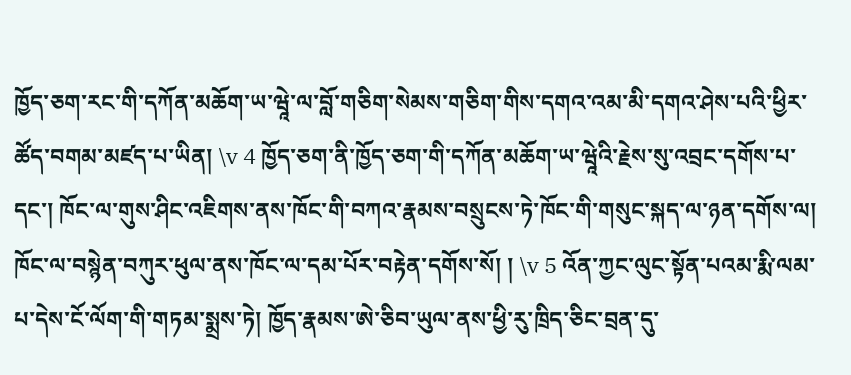ཁྱོད་ཅག་རང་གི་དཀོན་མཆོག་ཡ་ཝཱེ་ལ་བློ་གཅིག་སེམས་གཅིག་གིས་དགའ་འམ་མི་དགའ་ཤེས་པའི་ཕྱིར་ཚོད་བགམ་མཛད་པ་ཡིན། \v 4 ཁྱོད་ཅག་ནི་ཁྱོད་ཅག་གི་དཀོན་མཆོག་ཡ་ཝཱེའི་རྗེས་སུ་འབྲང་དགོས་པ་དང་། ཁོང་ལ་གུས་ཤིང་འཇིགས་ནས་ཁོང་གི་བཀའ་རྣམས་བསྲུངས་ཏེ་ཁོང་གི་གསུང་སྐད་ལ་ཉན་དགོས་ལ། ཁོང་ལ་བསྙེན་བཀུར་ཕུལ་ནས་ཁོང་ལ་དམ་པོར་བརྟེན་དགོས་སོ། ། \v 5 འོན་ཀྱང་ལུང་སྟོན་པའམ་རྨི་ལམ་པ་དེས་ངོ་ལོག་གི་གཏམ་སྨྲས་ཏེ། ཁྱོད་རྣམས་ཨེ་ཅིབ་ཡུལ་ནས་ཕྱི་རུ་ཁྲིད་ཅིང་བྲན་དུ་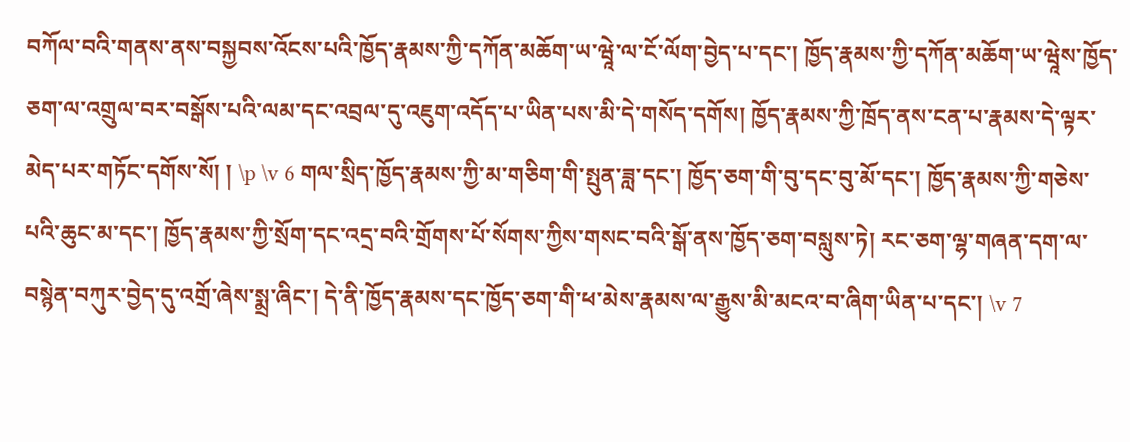བཀོལ་བའི་གནས་ནས་བསྐྱབས་འོངས་པའི་ཁྱོད་རྣམས་ཀྱི་དཀོན་མཆོག་ཡ་ཝཱེ་ལ་ངོ་ལོག་བྱེད་པ་དང་། ཁྱོད་རྣམས་ཀྱི་དཀོན་མཆོག་ཡ་ཝཱེས་ཁྱོད་ཅག་ལ་འགྲུལ་བར་བསྒོས་པའི་ལམ་དང་འབྲལ་དུ་འཇུག་འདོད་པ་ཡིན་པས་མི་དེ་གསོད་དགོས། ཁྱོད་རྣམས་ཀྱི་ཁྲོད་ནས་ངན་པ་རྣམས་དེ་ལྟར་མེད་པར་གཏོང་དགོས་སོ། ། \p \v 6 གལ་སྲིད་ཁྱོད་རྣམས་ཀྱི་མ་གཅིག་གི་སྤུན་ཟླ་དང་། ཁྱོད་ཅག་གི་བུ་དང་བུ་མོ་དང་། ཁྱོད་རྣམས་ཀྱི་གཅེས་པའི་ཆུང་མ་དང་། ཁྱོད་རྣམས་ཀྱི་སྲོག་དང་འདྲ་བའི་གྲོགས་པོ་སོགས་ཀྱིས་གསང་བའི་སྒོ་ནས་ཁྱོད་ཅག་བསླུས་ཏེ། རང་ཅག་ལྷ་གཞན་དག་ལ་བསྙེན་བཀུར་བྱེད་དུ་འགྲོ་ཞེས་སྨྲ་ཞིང་། དེ་ནི་ཁྱོད་རྣམས་དང་ཁྱོད་ཅག་གི་ཕ་མེས་རྣམས་ལ་རྒྱུས་མི་མངའ་བ་ཞིག་ཡིན་པ་དང་། \v 7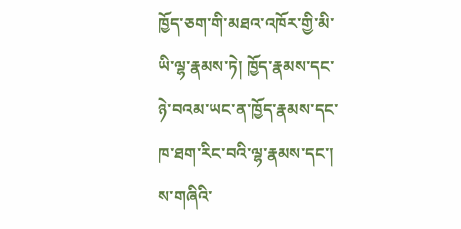ཁྱོད་ཅག་གི་མཐའ་འཁོར་གྱི་མི་ཡི་ལྷ་རྣམས་ཏེ། ཁྱོད་རྣམས་དང་ཉེ་བའམ་ཡང་ན་ཁྱོད་རྣམས་དང་ཁ་ཐག་རིང་བའི་ལྷ་རྣམས་དང་། ས་གཞིའི་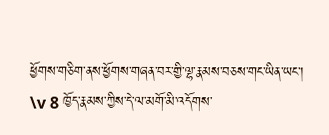ཕྱོགས་གཅིག་ནས་ཕྱོགས་གཞན་བར་གྱི་ལྷ་རྣམས་བཅས་གང་ཡིན་ཡང་། \v 8 ཁྱོད་རྣམས་ཀྱིས་དེ་ལ་མགོ་མི་འདོགས་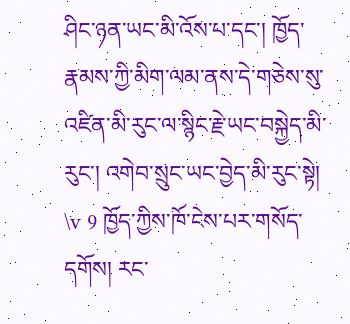ཤིང་ཉན་ཡང་མི་འོས་པ་དང་། ཁྱོད་རྣམས་ཀྱི་མིག་ལམ་ནས་དེ་གཅེས་སུ་འཛིན་མི་རུང་ལ་སྙིང་རྗེ་ཡང་བསྐྱེད་མི་རུང་། འགེབ་སྲུང་ཡང་བྱེད་མི་རུང་སྟེ། \v 9 ཁྱོད་ཀྱིས་ཁོ་ངེས་པར་གསོད་དགོས། རང་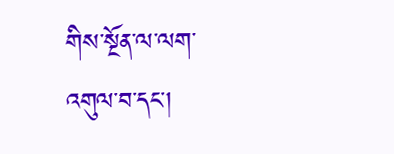གིས་སྔོན་ལ་ལག་འགུལ་བ་དང་།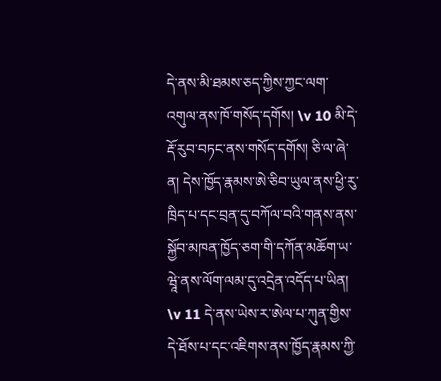དེ་ནས་མི་ཐམས་ཅད་ཀྱིས་ཀྱང་ལག་འགུལ་ནས་ཁོ་གསོད་དགོས། \v 10 མི་དེ་རྡོ་རུབ་བཏང་ནས་གསོད་དགོས། ཅི་ལ་ཞེ་ན། དེས་ཁྱོད་རྣམས་ཨེ་ཅིབ་ཡུལ་ནས་ཕྱི་རུ་ཁྲིད་པ་དང་བྲན་དུ་བཀོལ་བའི་གནས་ནས་སྐྱོབ་མཁན་ཁྱོད་ཅག་གི་དཀོན་མཆོག་ཡ་ཝཱེ་ནས་ལོག་ལམ་དུ་འདྲེན་འདོད་པ་ཡིན། \v 11 དེ་ནས་ཡེས་ར་ཨེལ་པ་ཀུན་གྱིས་དེ་ཐོས་པ་དང་འཇིགས་ནས་ཁྱོད་རྣམས་ཀྱི་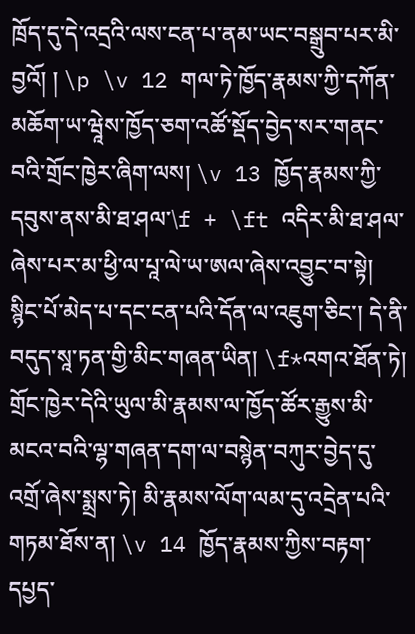ཁྲོད་དུ་དེ་འདྲའི་ལས་ངན་པ་ནམ་ཡང་བསྒྲུབ་པར་མི་བྱའོ། ། \p \v 12 གལ་ཏེ་ཁྱོད་རྣམས་ཀྱི་དཀོན་མཆོག་ཡ་ཝཱེས་ཁྱོད་ཅག་འཚོ་སྡོད་བྱེད་སར་གནང་བའི་གྲོང་ཁྱེར་ཞིག་ལས། \v 13 ཁྱོད་རྣམས་ཀྱི་དབུས་ནས་མི་ཐ་ཤལ་\f + \ft འདིར་མི་ཐ་ཤལ་ཞེས་པར་མ་ཕྱི་ལ་པཱ་ལེ་ཡ་ཨལ་ཞེས་འབྱུང་བ་སྟེ། སྙིང་པོ་མེད་པ་དང་ངན་པའི་དོན་ལ་འཇུག་ཅིང་། དེ་ནི་བདུད་སཱ་ཏན་གྱི་མིང་གཞན་ཡིན། \f*འགའ་ཐོན་ཏེ། གྲོང་ཁྱེར་དེའི་ཡུལ་མི་རྣམས་ལ་ཁྱོད་ཚོར་རྒྱུས་མི་མངའ་བའི་ལྷ་གཞན་དག་ལ་བསྙེན་བཀུར་བྱེད་དུ་འགྲོ་ཞེས་སྨྲས་ཏེ། མི་རྣམས་ལོག་ལམ་དུ་འདྲེན་པའི་གཏམ་ཐོས་ན། \v 14 ཁྱོད་རྣམས་ཀྱིས་བརྟག་དཔྱད་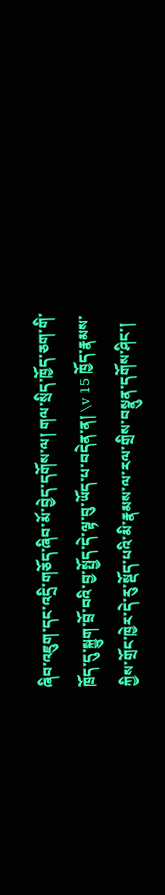ཞིབ་འཇུག་དང་འདྲི་གཅོད་ཞིབ་མོ་བྱེད་དགོས་ལ། གལ་སྲིད་ཁྱོད་ཅག་གི་ཁྲོད་དུ་སྐྱུག་བྲོ་བའི་བྱ་སྤྱོད་དེ་ལྟ་བུ་ཡོད་པ་བདེན་ན། \v 15 ཁྱོད་རྣམས་ཀྱིས་གྲོང་ཁྱེར་དེ་རུ་སྡོད་པའི་མི་རྣམས་ལ་རལ་གྲིས་བསྣུན་དགོས་ཤིང་།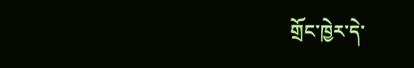གྲོང་ཁྱེར་དེ་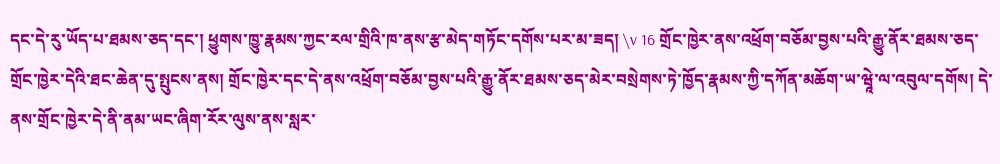དང་དེ་རུ་ཡོད་པ་ཐམས་ཅད་དང་། ཕྱུགས་ཁྱུ་རྣམས་ཀྱང་རལ་གྲིའི་ཁ་ནས་རྩ་མེད་གཏོང་དགོས་པར་མ་ཟད། \v 16 གྲོང་ཁྱེར་ནས་འཕྲོག་བཅོམ་བྱས་པའི་རྒྱུ་ནོར་ཐམས་ཅད་གྲོང་ཁྱེར་དེའི་ཐང་ཆེན་དུ་སྤུངས་ནས། གྲོང་ཁྱེར་དང་དེ་ནས་འཕྲོག་བཅོམ་བྱས་པའི་རྒྱུ་ནོར་ཐམས་ཅད་མེར་བསྲེགས་ཏེ་ཁྱོད་རྣམས་ཀྱི་དཀོན་མཆོག་ཡ་ཝཱེ་ལ་འབུལ་དགོས། དེ་ནས་གྲོང་ཁྱེར་དེ་ནི་ནམ་ཡང་ཞིག་རོར་ལུས་ནས་སླར་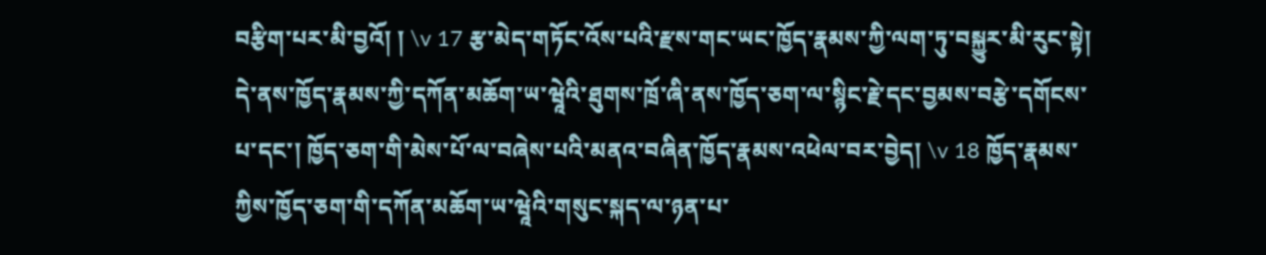བརྩིག་པར་མི་བྱའོ། ། \v 17 རྩ་མེད་གཏོང་འོས་པའི་རྫས་གང་ཡང་ཁྱོད་རྣམས་ཀྱི་ལག་ཏུ་བསྐྱུར་མི་རུང་སྟེ། དེ་ནས་ཁྱོད་རྣམས་ཀྱི་དཀོན་མཆོག་ཡ་ཝཱེའི་ཐུགས་ཁྲོ་ཞི་ནས་ཁྱོད་ཅག་ལ་སྙིང་རྗེ་དང་བྱམས་བརྩེ་དགོངས་པ་དང་། ཁྱོད་ཅག་གི་མེས་པོ་ལ་བཞེས་པའི་མནའ་བཞིན་ཁྱོད་རྣམས་འཕེལ་བར་བྱེད། \v 18 ཁྱོད་རྣམས་ཀྱིས་ཁྱོད་ཅག་གི་དཀོན་མཆོག་ཡ་ཝཱེའི་གསུང་སྐད་ལ་ཉན་པ་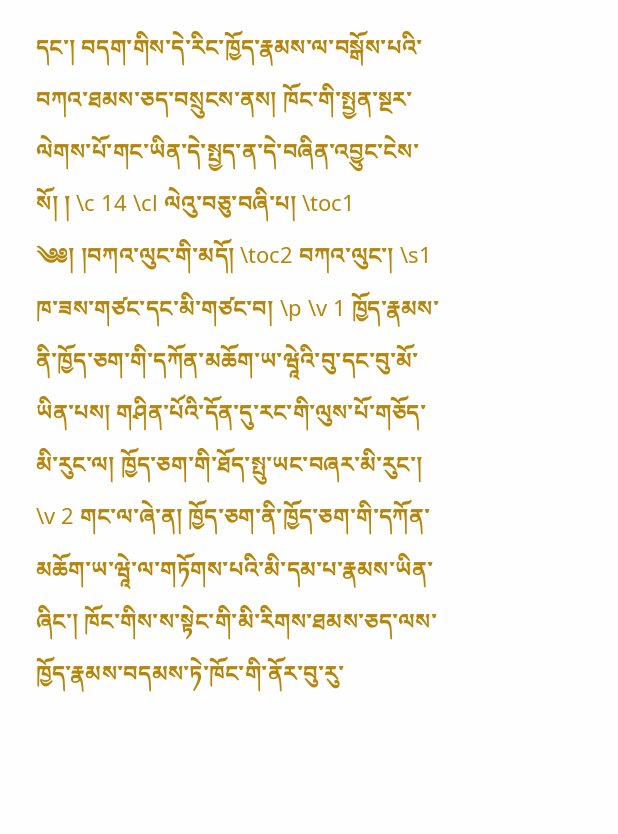དང་། བདག་གིས་དེ་རིང་ཁྱོད་རྣམས་ལ་བསྒོས་པའི་བཀའ་ཐམས་ཅད་བསྲུངས་ནས། ཁོང་གི་སྤྱན་སྔར་ལེགས་པོ་གང་ཡིན་དེ་སྤྱད་ན་དེ་བཞིན་འབྱུང་ངེས་སོ། ། \c 14 \cl ལེའུ་བཅུ་བཞི་པ། \toc1 ༄༅། །བཀའ་ལུང་གི་མདོ། \toc2 བཀའ་ལུང་། \s1 ཁ་ཟས་གཙང་དང་མི་གཙང་བ། \p \v 1 ཁྱོད་རྣམས་ནི་ཁྱོད་ཅག་གི་དཀོན་མཆོག་ཡ་ཝཱེའི་བུ་དང་བུ་མོ་ཡིན་པས། གཤིན་པོའི་དོན་དུ་རང་གི་ལུས་པོ་གཅོད་མི་རུང་ལ། ཁྱོད་ཅག་གི་ཐོད་སྤུ་ཡང་བཞར་མི་རུང་། \v 2 གང་ལ་ཞེ་ན། ཁྱོད་ཅག་ནི་ཁྱོད་ཅག་གི་དཀོན་མཆོག་ཡ་ཝཱེ་ལ་གཏོགས་པའི་མི་དམ་པ་རྣམས་ཡིན་ཞིང་། ཁོང་གིས་ས་སྟེང་གི་མི་རིགས་ཐམས་ཅད་ལས་ཁྱོད་རྣམས་བདམས་ཏེ་ཁོང་གི་ནོར་བུ་རུ་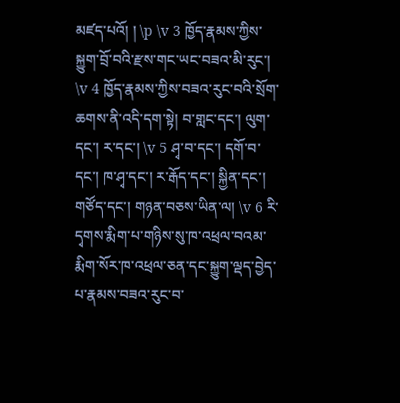མཛད་པའོ། ། \p \v 3 ཁྱོད་རྣམས་ཀྱིས་སྐྱུག་བྲོ་བའི་རྫས་གང་ཡང་བཟའ་མི་རུང་། \v 4 ཁྱོད་རྣམས་ཀྱིས་བཟའ་རུང་བའི་སྲོག་ཆགས་ནི་འདི་དག་སྟེ། བ་གླང་དང་། ལུག་དང་། ར་དང་། \v 5 ཤྭ་བ་དང་། དགོ་བ་དང་། ཁ་ཤྭ་དང་། ར་རྒོད་དང་། སྐྱིན་དང་། གཙོད་དང་། གཉན་བཅས་ཡིན་ལ། \v 6 རི་དྭགས་རྨིག་པ་གཉིས་སུ་ཁ་འཕྲལ་བའམ་རྨིག་སོར་ཁ་འཕྲལ་ཅན་དང་སྐྱུག་ལྡད་བྱེད་པ་རྣམས་བཟའ་རུང་བ་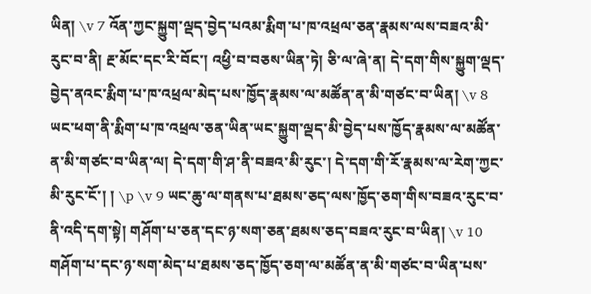ཡིན། \v 7 འོན་ཀྱང་སྐྱུག་ལྡད་བྱེད་པའམ་རྨིག་པ་ཁ་འཕྲལ་ཅན་རྣམས་ལས་བཟའ་མི་རུང་བ་ནི། རྔ་མོང་དང་རི་བོང་། འཕྱི་བ་བཅས་ཡིན་ཏེ། ཅི་ལ་ཞེ་ན། དེ་དག་གིས་སྐྱུག་ལྡད་བྱེད་ནའང་རྨིག་པ་ཁ་འཕྲལ་མེད་པས་ཁྱོད་རྣམས་ལ་མཚོན་ན་མི་གཙང་བ་ཡིན། \v 8 ཡང་ཕག་ནི་རྨིག་པ་ཁ་འཕྲལ་ཅན་ཡིན་ཡང་སྐྱུག་ལྡད་མི་བྱེད་པས་ཁྱོད་རྣམས་ལ་མཚོན་ན་མི་གཙང་བ་ཡིན་ལ། དེ་དག་གི་ཤ་ནི་བཟའ་མི་རུང་། དེ་དག་གི་རོ་རྣམས་ལ་རེག་ཀྱང་མི་རུང་ངོ་། ། \p \v 9 ཡང་ཆུ་ལ་གནས་པ་ཐམས་ཅད་ལས་ཁྱོད་ཅག་གིས་བཟའ་རུང་བ་ནི་འདི་དག་སྟེ། གཤོག་པ་ཅན་དང་ཉ་སག་ཅན་ཐམས་ཅད་བཟའ་རུང་བ་ཡིན། \v 10 གཤོག་པ་དང་ཉ་སག་མེད་པ་ཐམས་ཅད་ཁྱོད་ཅག་ལ་མཚོན་ན་མི་གཙང་བ་ཡིན་པས་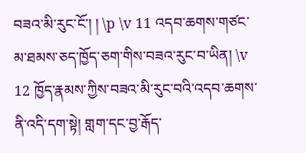བཟའ་མི་རུང་ངོ་། ། \p \v 11 འདབ་ཆགས་གཙང་མ་ཐམས་ཅད་ཁྱོད་ཅག་གིས་བཟའ་རུང་བ་ཡིན། \v 12 ཁྱོད་རྣམས་ཀྱིས་བཟའ་མི་རུང་བའི་འདབ་ཆགས་ནི་འདི་དག་སྟེ། གླག་དང་བྱ་རྒོད་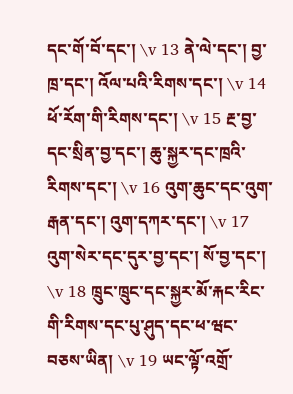དང་གོ་བོ་དང་། \v 13 ནེ་ལེ་དང་། བྱ་ཁྲ་དང་། འོལ་པའི་རིགས་དང་། \v 14 ཕོ་རོག་གི་རིགས་དང་། \v 15 རྔ་བྱ་དང་སྲིན་བྱ་དང་། ཆུ་སྐྱར་དང་ཁྲའི་རིགས་དང་། \v 16 འུག་ཆུང་དང་འུག་རྒན་དང་། འུག་དཀར་དང་། \v 17 འུག་སེར་དང་དུར་བྱ་དང་། སོ་བྱ་དང་། \v 18 ཁྲུང་ཁྲུང་དང་སྐྱར་མོ་རྐང་རིང་གི་རིགས་དང་པུ་ཤུད་དང་ཕ་ཝང་བཅས་ཡིན། \v 19 ཡང་ལྟོ་འགྲོ་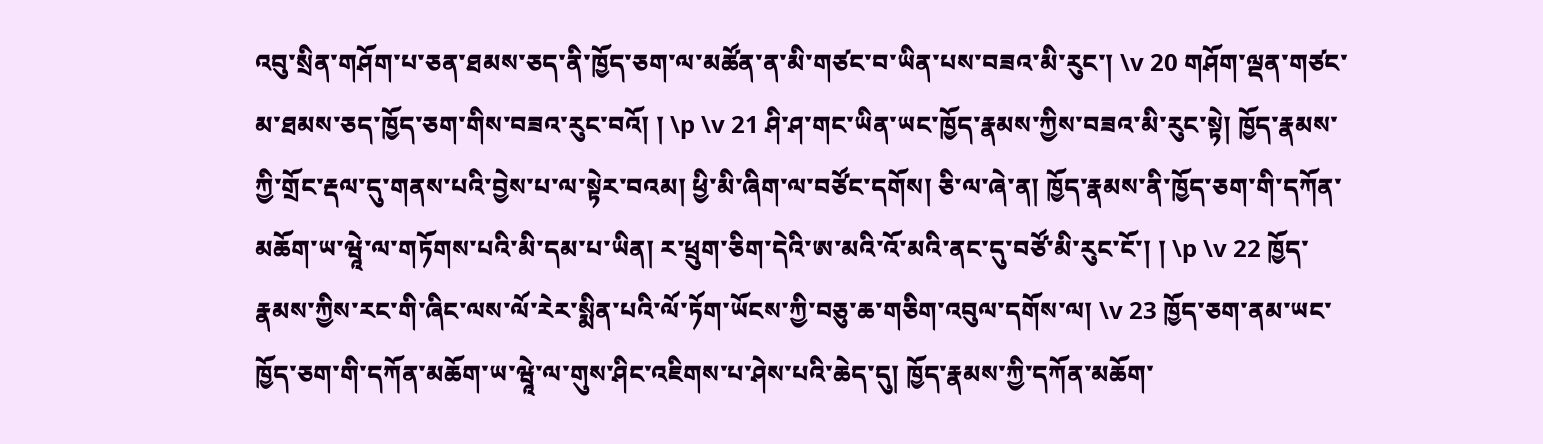འབུ་སྲིན་གཤོག་པ་ཅན་ཐམས་ཅད་ནི་ཁྱོད་ཅག་ལ་མཚོན་ན་མི་གཙང་བ་ཡིན་པས་བཟའ་མི་རུང་། \v 20 གཤོག་ལྡན་གཙང་མ་ཐམས་ཅད་ཁྱོད་ཅག་གིས་བཟའ་རུང་བའོ། ། \p \v 21 ཤི་ཤ་གང་ཡིན་ཡང་ཁྱོད་རྣམས་ཀྱིས་བཟའ་མི་རུང་སྟེ། ཁྱོད་རྣམས་ཀྱི་གྲོང་རྡལ་དུ་གནས་པའི་བྱེས་པ་ལ་སྟེར་བའམ། ཕྱི་མི་ཞིག་ལ་བཙོང་དགོས། ཅི་ལ་ཞེ་ན། ཁྱོད་རྣམས་ནི་ཁྱོད་ཅག་གི་དཀོན་མཆོག་ཡ་ཝཱེ་ལ་གཏོགས་པའི་མི་དམ་པ་ཡིན། ར་ཕྲུག་ཅིག་དེའི་ཨ་མའི་འོ་མའི་ནང་དུ་བཙོ་མི་རུང་ངོ་། ། \p \v 22 ཁྱོད་རྣམས་ཀྱིས་རང་གི་ཞིང་ལས་ལོ་རེར་སྨིན་པའི་ལོ་ཏོག་ཡོངས་ཀྱི་བཅུ་ཆ་གཅིག་འབུལ་དགོས་ལ། \v 23 ཁྱོད་ཅག་ནམ་ཡང་ཁྱོད་ཅག་གི་དཀོན་མཆོག་ཡ་ཝཱེ་ལ་གུས་ཤིང་འཇིགས་པ་ཤེས་པའི་ཆེད་དུ། ཁྱོད་རྣམས་ཀྱི་དཀོན་མཆོག་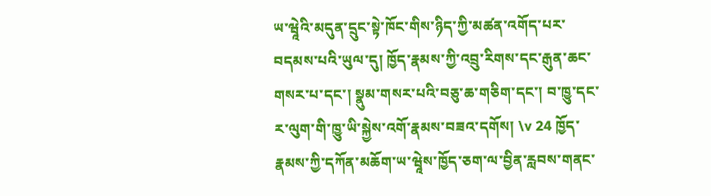ཡ་ཝཱེའི་མདུན་དྲུང་སྟེ་ཁོང་གིས་ཉིད་ཀྱི་མཚན་འགོད་པར་བདམས་པའི་ཡུལ་དུ། ཁྱོད་རྣམས་ཀྱི་འབྲུ་རིགས་དང་རྒུན་ཆང་གསར་པ་དང་། སྣུམ་གསར་པའི་བཅུ་ཆ་གཅིག་དང་། བ་ཁྱུ་དང་ར་ལུག་གི་ཁྱུ་ཡི་སྐྱེས་འགོ་རྣམས་བཟའ་དགོས། \v 24 ཁྱོད་རྣམས་ཀྱི་དཀོན་མཆོག་ཡ་ཝཱེས་ཁྱོད་ཅག་ལ་བྱིན་རླབས་གནང་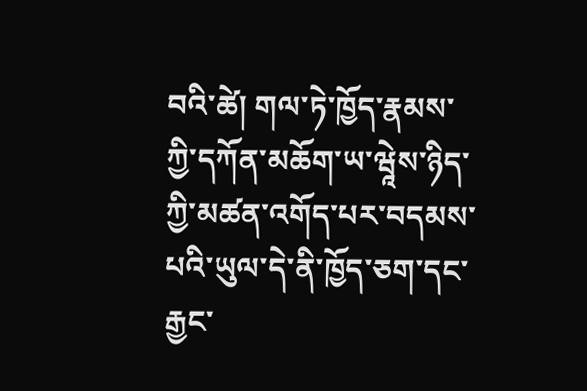བའི་ཚེ། གལ་ཏེ་ཁྱོད་རྣམས་ཀྱི་དཀོན་མཆོག་ཡ་ཝཱེས་ཉིད་ཀྱི་མཚན་འགོད་པར་བདམས་པའི་ཡུལ་དེ་ནི་ཁྱོད་ཅག་དང་རྒྱང་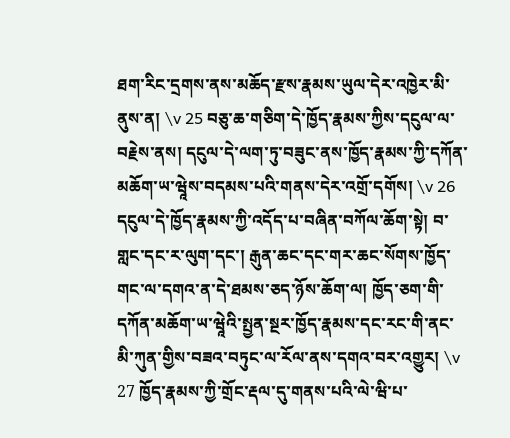ཐག་རིང་དྲགས་ནས་མཆོད་རྫས་རྣམས་ཡུལ་དེར་འཁྱེར་མི་ནུས་ན། \v 25 བཅུ་ཆ་གཅིག་དེ་ཁྱོད་རྣམས་ཀྱིས་དངུལ་ལ་བརྗེས་ནས། དངུལ་དེ་ལག་ཏུ་བཟུང་ནས་ཁྱོད་རྣམས་ཀྱི་དཀོན་མཆོག་ཡ་ཝཱེས་བདམས་པའི་གནས་དེར་འགྲོ་དགོས། \v 26 དངུལ་དེ་ཁྱོད་རྣམས་ཀྱི་འདོད་པ་བཞིན་བཀོལ་ཆོག་སྟེ། བ་གླང་དང་ར་ལུག་དང་། རྒུན་ཆང་དང་གར་ཆང་སོགས་ཁྱོད་གང་ལ་དགའ་ན་དེ་ཐམས་ཅད་ཉོས་ཆོག་ལ། ཁྱོད་ཅག་གི་དཀོན་མཆོག་ཡ་ཝཱེའི་སྤྱན་སྔར་ཁྱོད་རྣམས་དང་རང་གི་ནང་མི་ཀུན་གྱིས་བཟའ་བཏུང་ལ་རོལ་ནས་དགའ་བར་འགྱུར། \v 27 ཁྱོད་རྣམས་ཀྱི་གྲོང་རྡལ་དུ་གནས་པའི་ལེ་ཝི་པ་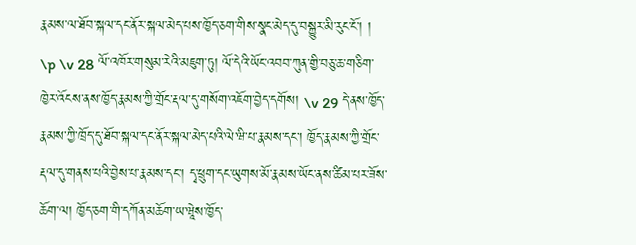རྣམས་ལ་ཐོབ་སྐལ་དང་ནོར་སྐལ་མེད་པས་ཁྱོད་ཅག་གིས་སྣང་མེད་དུ་བསྐྱུར་མི་རུང་ངོ་། ། \p \v 28 ལོ་འཁོར་གསུམ་རེའི་མཇུག་ཏུ། ལོ་དེའི་ཡོང་འབབ་ཀུན་གྱི་བཅུ་ཆ་གཅིག་ཁྱེར་འོངས་ནས་ཁྱོད་རྣམས་ཀྱི་གྲོང་རྡལ་དུ་གསོག་འཇོག་བྱེད་དགོས། \v 29 དེ་ནས་ཁྱོད་རྣམས་ཀྱི་ཁྲོད་དུ་ཐོབ་སྐལ་དང་ནོར་སྐལ་མེད་པའི་ལེ་ཝི་པ་རྣམས་དང་། ཁྱོད་རྣམས་ཀྱི་གྲོང་རྡལ་དུ་གནས་པའི་བྱེས་པ་རྣམས་དང་། དྭ་ཕྲུག་དང་ཡུགས་མོ་རྣམས་ཡོང་ནས་ཚིམ་པར་ཟོས་ཆོག་ལ། ཁྱོད་ཅག་གི་དཀོན་མཆོག་ཡ་ཝཱེས་ཁྱོད་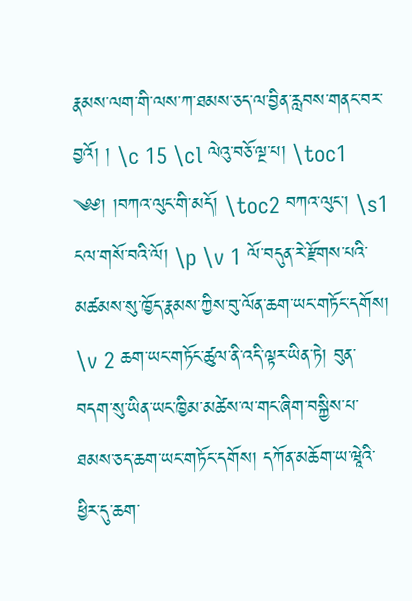རྣམས་ལག་གི་ལས་ཀ་ཐམས་ཅད་ལ་བྱིན་རླབས་གནང་བར་བྱའོ། ། \c 15 \cl ལེའུ་བཅོ་ལྔ་པ། \toc1 ༄༅། །བཀའ་ལུང་གི་མདོ། \toc2 བཀའ་ལུང་། \s1 ངལ་གསོ་བའི་ལོ། \p \v 1 ལོ་བདུན་རེ་རྫོགས་པའི་མཚམས་སུ་ཁྱོད་རྣམས་ཀྱིས་བུ་ལོན་ཆག་ཡང་གཏོང་དགོས། \v 2 ཆག་ཡང་གཏོང་ཚུལ་ནི་འདི་ལྟར་ཡིན་ཏེ། བུན་བདག་སུ་ཡིན་ཡང་ཁྱིམ་མཚེས་ལ་གང་ཞིག་བསྐྱིས་པ་ཐམས་ཅད་ཆག་ཡང་གཏོང་དགོས། དཀོན་མཆོག་ཡ་ཝཱེའི་ཕྱིར་དུ་ཆག་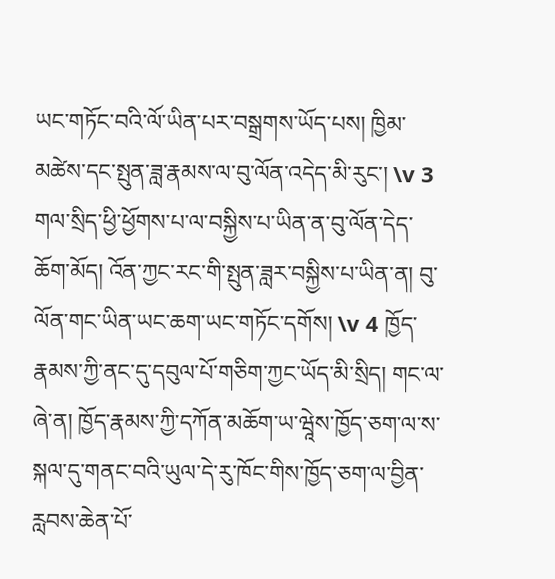ཡང་གཏོང་བའི་ལོ་ཡིན་པར་བསྒྲགས་ཡོད་པས། ཁྱིམ་མཚེས་དང་སྤུན་ཟླ་རྣམས་ལ་བུ་ལོན་འདེད་མི་རུང་། \v 3 གལ་སྲིད་ཕྱི་ཕྱོགས་པ་ལ་བསྐྱིས་པ་ཡིན་ན་བུ་ལོན་དེད་ཆོག་མོད། འོན་ཀྱང་རང་གི་སྤུན་ཟླར་བསྐྱིས་པ་ཡིན་ན། བུ་ལོན་གང་ཡིན་ཡང་ཆག་ཡང་གཏོང་དགོས། \v 4 ཁྱོད་རྣམས་ཀྱི་ནང་དུ་དབུལ་པོ་གཅིག་ཀྱང་ཡོད་མི་སྲིད། གང་ལ་ཞེ་ན། ཁྱོད་རྣམས་ཀྱི་དཀོན་མཆོག་ཡ་ཝཱེས་ཁྱོད་ཅག་ལ་ས་སྐལ་དུ་གནང་བའི་ཡུལ་དེ་རུ་ཁོང་གིས་ཁྱོད་ཅག་ལ་བྱིན་རླབས་ཆེན་པོ་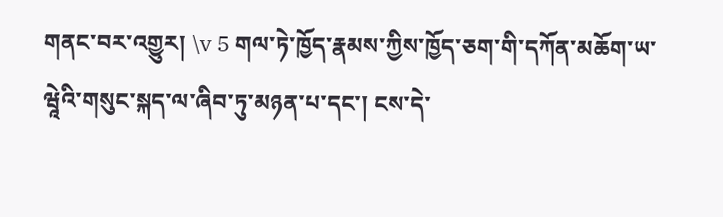གནང་བར་འགྱུར། \v 5 གལ་ཏེ་ཁྱོད་རྣམས་ཀྱིས་ཁྱོད་ཅག་གི་དཀོན་མཆོག་ཡ་ཝཱེའི་གསུང་སྐད་ལ་ཞིབ་ཏུ་མཉན་པ་དང་། ངས་དེ་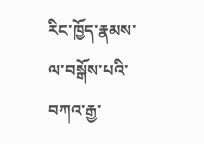རིང་ཁྱོད་རྣམས་ལ་བསྒོས་པའི་བཀའ་རྒྱ་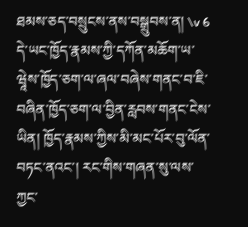ཐམས་ཅད་བསྲུངས་ནས་བསྒྲུབས་ན། \v 6 དེ་ཡང་ཁྱོད་རྣམས་ཀྱི་དཀོན་མཆོག་ཡ་ཝཱེས་ཁྱོད་ཅག་ལ་ཞལ་བཞེས་གནང་བ་ཇི་བཞིན་ཁྱོད་ཅག་ལ་བྱིན་རླབས་གནང་ངེས་ཡིན། ཁྱོད་རྣམས་ཀྱིས་མི་མང་པོར་བུ་ལོན་བཏང་ནའང་། རང་གིས་གཞན་སུ་ལས་ཀྱང་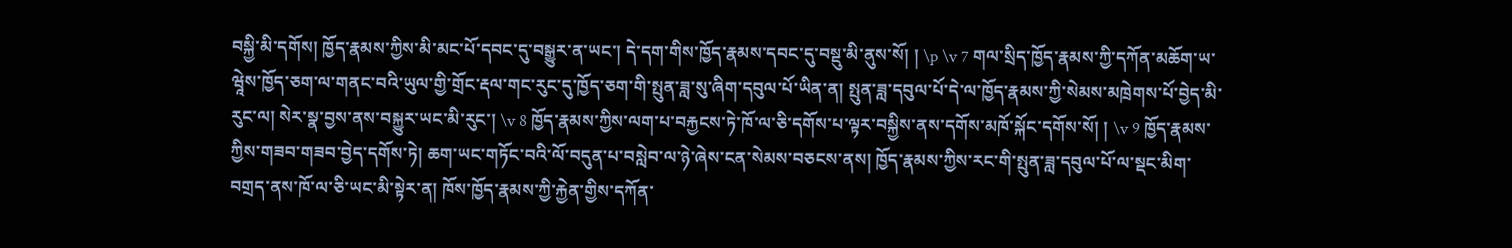བསྐྱི་མི་དགོས། ཁྱོད་རྣམས་ཀྱིས་མི་མང་པོ་དབང་དུ་བསྒྱུར་ན་ཡང་། དེ་དག་གིས་ཁྱོད་རྣམས་དབང་དུ་བསྡུ་མི་ནུས་སོ། ། \p \v 7 གལ་སྲིད་ཁྱོད་རྣམས་ཀྱི་དཀོན་མཆོག་ཡ་ཝཱེས་ཁྱོད་ཅག་ལ་གནང་བའི་ཡུལ་གྱི་གྲོང་རྡལ་གང་རུང་དུ་ཁྱོད་ཅག་གི་སྤུན་ཟླ་སུ་ཞིག་དབུལ་པོ་ཡིན་ན། སྤུན་ཟླ་དབུལ་པོ་དེ་ལ་ཁྱོད་རྣམས་ཀྱི་སེམས་མཁྲེགས་པོ་བྱེད་མི་རུང་ལ། སེར་སྣ་བྱས་ནས་བསྐྱུར་ཡང་མི་རུང་། \v 8 ཁྱོད་རྣམས་ཀྱིས་ལག་པ་བརྐྱངས་ཏེ་ཁོ་ལ་ཅི་དགོས་པ་ལྟར་བསྐྱིས་ནས་དགོས་མཁོ་སྐོང་དགོས་སོ། ། \v 9 ཁྱོད་རྣམས་ཀྱིས་གཟབ་གཟབ་བྱེད་དགོས་ཏེ། ཆག་ཡང་གཏོང་བའི་ལོ་བདུན་པ་བསླེབ་ལ་ཉེ་ཞེས་ངན་སེམས་བཅངས་ནས། ཁྱོད་རྣམས་ཀྱིས་རང་གི་སྤུན་ཟླ་དབུལ་པོ་ལ་སྡང་མིག་བགྲད་ནས་ཁོ་ལ་ཅི་ཡང་མི་སྟེར་ན། ཁོས་ཁྱོད་རྣམས་ཀྱི་རྐྱེན་གྱིས་དཀོན་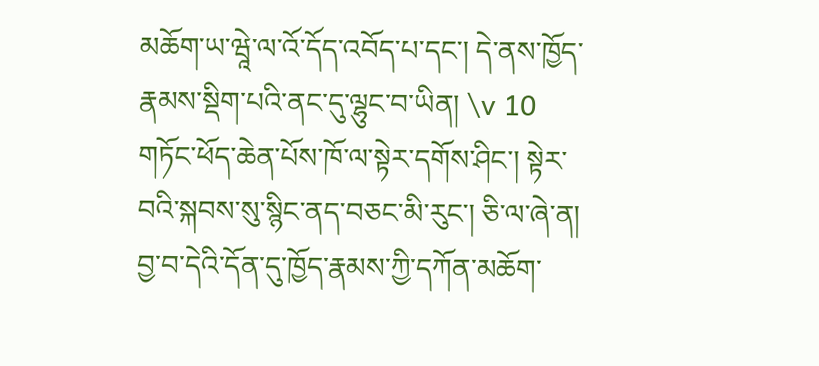མཆོག་ཡ་ཝཱེ་ལ་འོ་དོད་འབོད་པ་དང་། དེ་ནས་ཁྱོད་རྣམས་སྡིག་པའི་ནང་དུ་ལྷུང་བ་ཡིན། \v 10 གཏོང་ཕོད་ཆེན་པོས་ཁོ་ལ་སྟེར་དགོས་ཤིང་། སྟེར་བའི་སྐབས་སུ་སྙིང་ནད་བཅང་མི་རུང་། ཅི་ལ་ཞེ་ན། བྱ་བ་དེའི་དོན་དུ་ཁྱོད་རྣམས་ཀྱི་དཀོན་མཆོག་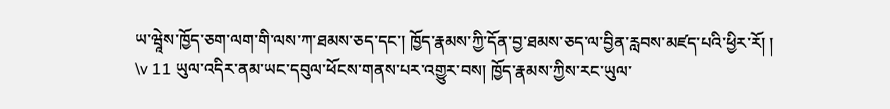ཡ་ཝཱེས་ཁྱོད་ཅག་ལག་གི་ལས་ཀ་ཐམས་ཅད་དང་། ཁྱོད་རྣམས་ཀྱི་དོན་བྱ་ཐམས་ཅད་ལ་བྱིན་རླབས་མཛད་པའི་ཕྱིར་རོ། ། \v 11 ཡུལ་འདིར་ནམ་ཡང་དབུལ་ཕོངས་གནས་པར་འགྱུར་བས། ཁྱོད་རྣམས་ཀྱིས་རང་ཡུལ་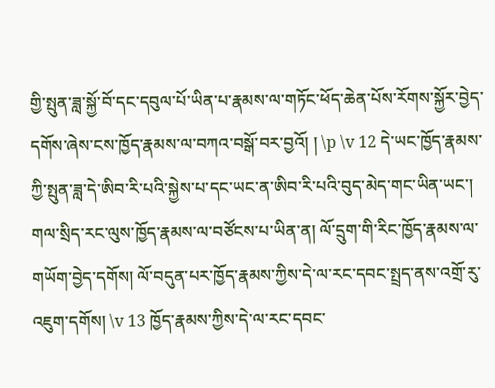གྱི་སྤུན་ཟླ་སྐྱོ་བོ་དང་དབུལ་པོ་ཡིན་པ་རྣམས་ལ་གཏོང་ཕོད་ཆེན་པོས་རོགས་སྐྱོར་བྱེད་དགོས་ཞེས་ངས་ཁྱོད་རྣམས་ལ་བཀའ་བསྒོ་བར་བྱའོ། ། \p \v 12 དེ་ཡང་ཁྱོད་རྣམས་ཀྱི་སྤུན་ཟླ་དེ་ཨིབ་རི་པའི་སྐྱེས་པ་དང་ཡང་ན་ཨིབ་རི་པའི་བུད་མེད་གང་ཡིན་ཡང་། གལ་སྲིད་རང་ལུས་ཁྱོད་རྣམས་ལ་བཙོངས་པ་ཡིན་ན། ལོ་དྲུག་གི་རིང་ཁྱོད་རྣམས་ལ་གཡོག་བྱེད་དགོས། ལོ་བདུན་པར་ཁྱོད་རྣམས་ཀྱིས་དེ་ལ་རང་དབང་སྤྲད་ནས་འགྲོ་རུ་འཇུག་དགོས། \v 13 ཁྱོད་རྣམས་ཀྱིས་དེ་ལ་རང་དབང་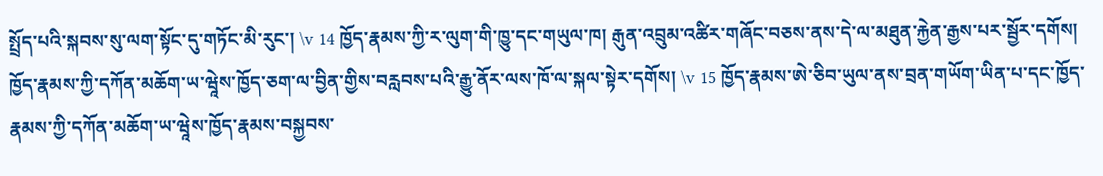སྤྲོད་པའི་སྐབས་སུ་ལག་སྟོང་དུ་གཏོང་མི་རུང་། \v 14 ཁྱོད་རྣམས་ཀྱི་ར་ལུག་གི་ཁྱུ་དང་གཡུལ་ཁ། རྒུན་འབྲུམ་འཚིར་གཞོང་བཅས་ནས་དེ་ལ་མཐུན་རྐྱེན་རྒྱས་པར་སྦྱོར་དགོས། ཁྱོད་རྣམས་ཀྱི་དཀོན་མཆོག་ཡ་ཝཱེས་ཁྱོད་ཅག་ལ་བྱིན་གྱིས་བརླབས་པའི་རྒྱུ་ནོར་ལས་ཁོ་ལ་སྐལ་སྟེར་དགོས། \v 15 ཁྱོད་རྣམས་ཨེ་ཅིབ་ཡུལ་ནས་བྲན་གཡོག་ཡིན་པ་དང་ཁྱོད་རྣམས་ཀྱི་དཀོན་མཆོག་ཡ་ཝཱེས་ཁྱོད་རྣམས་བསྐྱབས་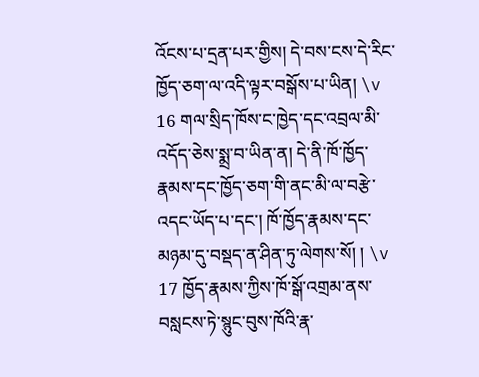འོངས་པ་དྲན་པར་གྱིས། དེ་བས་ངས་དེ་རིང་ཁྱོད་ཅག་ལ་འདི་ལྟར་བསྒོས་པ་ཡིན། \v 16 གལ་སྲིད་ཁོས་ང་ཁྱེད་དང་འབྲལ་མི་འདོད་ཅེས་སྨྲ་བ་ཡིན་ན། དེ་ནི་ཁོ་ཁྱོད་རྣམས་དང་ཁྱོད་ཅག་གི་ནང་མི་ལ་བརྩེ་འདང་ཡོད་པ་དང་། ཁོ་ཁྱོད་རྣམས་དང་མཉམ་དུ་བསྡད་ན་ཤིན་ཏུ་ལེགས་སོ། ། \v 17 ཁྱོད་རྣམས་ཀྱིས་ཁོ་སྒོ་འགྲམ་ནས་བསླངས་ཏེ་སྙུང་བུས་ཁོའི་རྣ་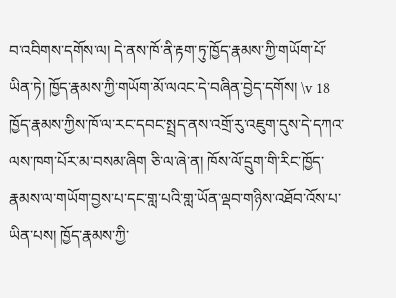བ་འབིགས་དགོས་ལ། དེ་ནས་ཁོ་ནི་རྟག་ཏུ་ཁྱོད་རྣམས་ཀྱི་གཡོག་པོ་ཡིན་ཏེ། ཁྱོད་རྣམས་ཀྱི་གཡོག་མོ་ལའང་དེ་བཞིན་བྱེད་དགོས། \v 18 ཁྱོད་རྣམས་ཀྱིས་ཁོ་ལ་རང་དབང་སྤྲད་ནས་འགྲོ་རུ་འཇུག་དུས་དེ་དཀའ་ལས་ཁག་པོར་མ་བསམ་ཞིག ཅི་ལ་ཞེ་ན། ཁོས་ལོ་དྲུག་གི་རིང་ཁྱོད་རྣམས་ལ་གཡོག་བྱས་པ་དང་གླ་པའི་གླ་ཡོན་ལྡབ་གཉིས་འཐོབ་འོས་པ་ཡིན་པས། ཁྱོད་རྣམས་ཀྱི་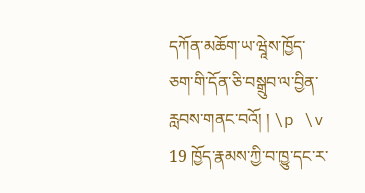དཀོན་མཆོག་ཡ་ཝཱེས་ཁྱོད་ཅག་གི་དོན་ཅི་བསྒྲུབ་ལ་བྱིན་རླབས་གནང་བའོ། ། \p \v 19 ཁྱོད་རྣམས་ཀྱི་བ་ཁྱུ་དང་ར་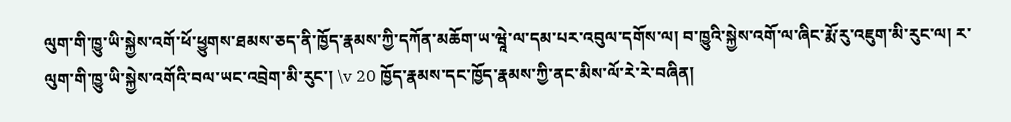ལུག་གི་ཁྱུ་ཡི་སྐྱེས་འགོ་ཕོ་ཕྱུགས་ཐམས་ཅད་ནི་ཁྱོད་རྣམས་ཀྱི་དཀོན་མཆོག་ཡ་ཝཱེ་ལ་དམ་པར་འབུལ་དགོས་ལ། བ་ཁྱུའི་སྐྱེས་འགོ་ལ་ཞིང་རྨོ་རུ་འཇུག་མི་རུང་ལ། ར་ལུག་གི་ཁྱུ་ཡི་སྐྱེས་འགོའི་བལ་ཡང་འབྲེག་མི་རུང་། \v 20 ཁྱོད་རྣམས་དང་ཁྱོད་རྣམས་ཀྱི་ནང་མིས་ལོ་རེ་རེ་བཞིན།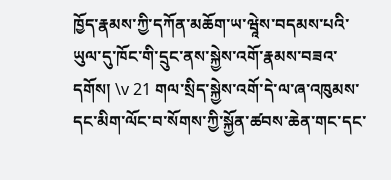ཁྱོད་རྣམས་ཀྱི་དཀོན་མཆོག་ཡ་ཝཱེས་བདམས་པའི་ཡུལ་དུ་ཁོང་གི་དྲུང་ནས་སྐྱེས་འགོ་རྣམས་བཟའ་དགོས། \v 21 གལ་སྲིད་སྐྱེས་འགོ་དེ་ལ་ཞ་འཁུམས་དང་མིག་ལོང་བ་སོགས་ཀྱི་སྐྱོན་ཚབས་ཆེན་གང་དང་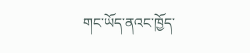གང་ཡོད་ནའང་ཁྱོད་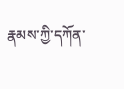རྣམས་ཀྱི་དཀོན་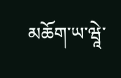མཆོག་ཡ་ཝཱེ་